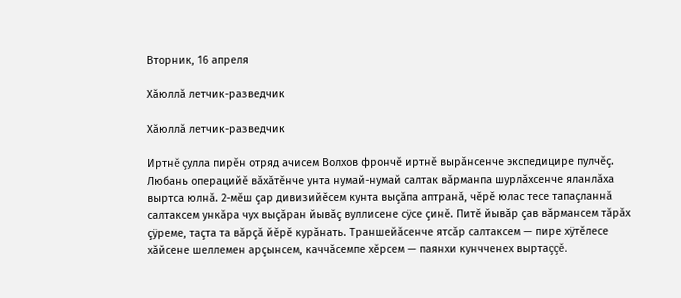Вторник, 16 апреля

Хăюллă летчик-разведчик

Хăюллă летчик-разведчик

Иртнĕ çулла пирĕн отряд ачисем Волхов фрончĕ иртнĕ вырăнсенче экспедицире пулчĕç. Любань операцийĕ вăхăтĕнче унта нумай-нумай салтак вăрманпа шурлăхсенче яланлăха выртса юлнă. 2-мĕш çар дивизийĕсем кунта выçăпа аптранă, чĕрĕ юлас тесе тапаçланнă салтаксем ункăра чух выçăран йывăç вуллисене сÿсе çинĕ. Питĕ йывăр çав вăрмансем тăрăх çÿреме, таçта та вăрçă йĕрĕ курăнать. Траншейăсенче ятсăр салтаксем — пире хÿтĕлесе хăйсене шеллемен арçынсем, каччăсемпе хĕрсем — паянхи кунчченех выртаççĕ.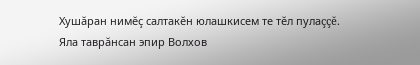Хушăран нимĕç салтакĕн юлашкисем те тĕл пулаççĕ.
Яла таврăнсан эпир Волхов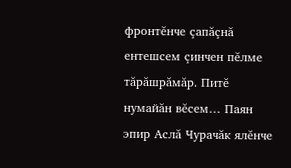фронтĕнче çапăçнă ентешсем çинчен пĕлме тăрăшрăмăр. Питĕ нумайăн вĕсем… Паян эпир Аслă Чурачăк ялĕнче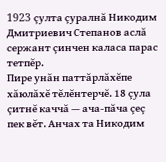1923 çулта çуралнă Никодим Дмитриевич Степанов аслă сержант çинчен каласа парас тетпĕр.
Пире унăн паттăрлăхĕпе хăюлăхĕ тĕлĕнтерчĕ. 18 çула çитнĕ каччă — ача-пăча çеç пек вĕт. Анчах та Никодим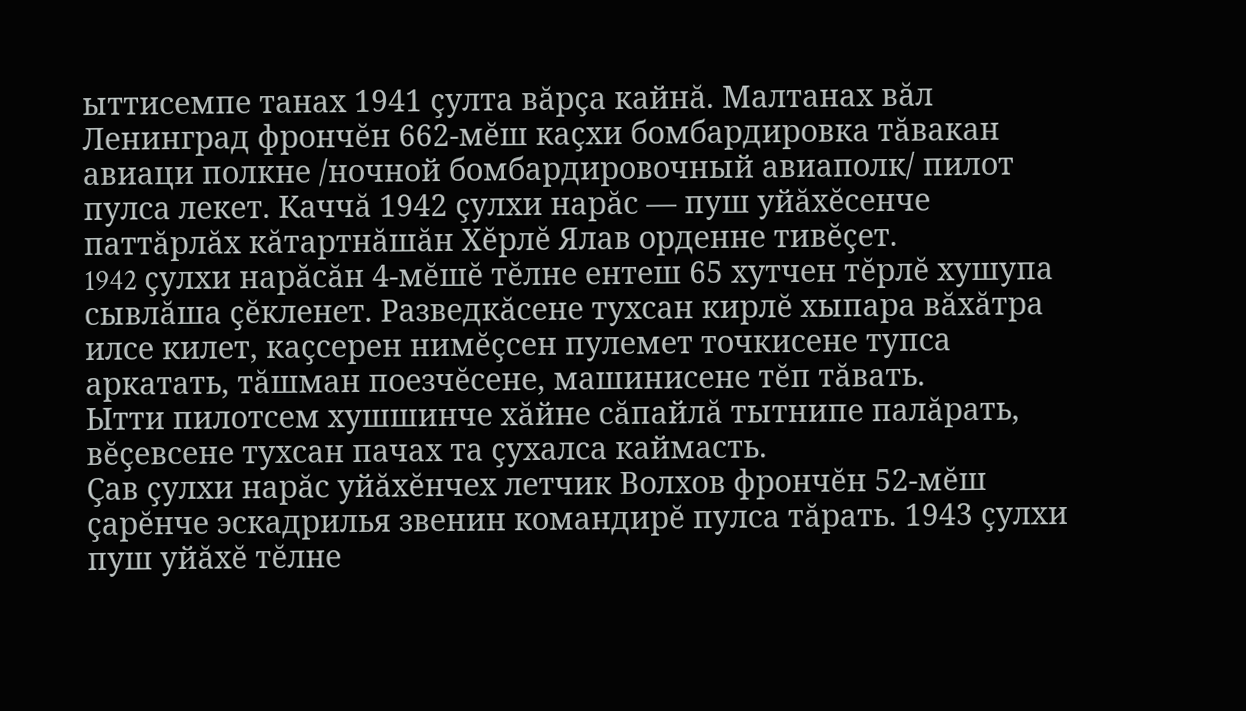ыттисемпе танах 1941 çулта вăрçа кайнă. Малтанах вăл Ленинград фрончĕн 662-мĕш каçхи бомбардировка тăвакан авиаци полкне /ночной бомбардировочный авиаполк/ пилот пулса лекет. Каччă 1942 çулхи нарăс — пуш уйăхĕсенче паттăрлăх кăтартнăшăн Хĕрлĕ Ялав орденне тивĕçет.
1942 çулхи нарăсăн 4-мĕшĕ тĕлне ентеш 65 хутчен тĕрлĕ хушупа сывлăша çĕкленет. Разведкăсене тухсан кирлĕ хыпара вăхăтра илсе килет, каçсерен нимĕçсен пулемет точкисене тупса аркатать, тăшман поезчĕсене, машинисене тĕп тăвать.
Ытти пилотсем хушшинче хăйне сăпайлă тытнипе палăрать, вĕçевсене тухсан пачах та çухалса каймасть.
Çав çулхи нарăс уйăхĕнчех летчик Волхов фрончĕн 52-мĕш çарĕнче эскадрилья звенин командирĕ пулса тăрать. 1943 çулхи пуш уйăхĕ тĕлне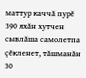маттур каччă пурĕ 390 яхăн хутчен сывлăша самолетпа çĕкленет, тăшманăн 30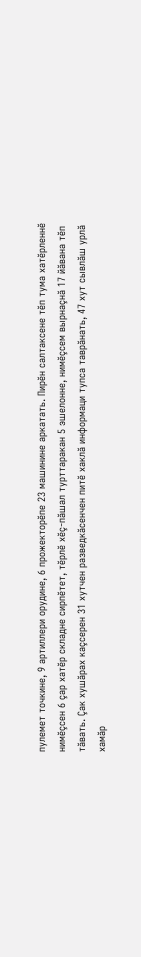пулемет точкине, 9 артиллери орудине, 6 прожекторĕпе 23 машинине аркатать. Пирĕн салтаксене тĕп тума хатĕрленнĕ нимĕçсен 6 çар хатĕр складне сирпĕтет, тĕрлĕ хĕç-пăшал турттаракан 5 эшелонне, нимĕçсем вырнаçнă 17 йăвана тĕп тăвать. Çак хушăрах каçсерен 31 хутчен разведкăсенчен питĕ хаклă информаци тупса таврăнать, 47 хут сывлăш урлă хамăр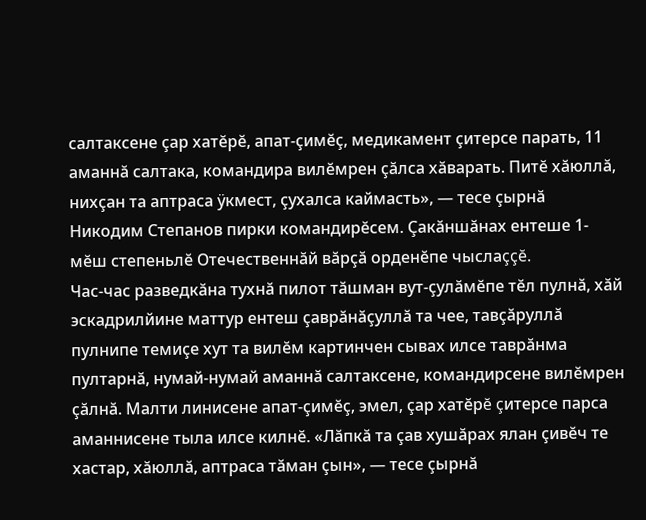салтаксене çар хатĕрĕ, апат-çимĕç, медикамент çитерсе парать, 11 аманнă салтака, командира вилĕмрен çăлса хăварать. Питĕ хăюллă, нихçан та аптраса ÿкмест, çухалса каймасть», — тесе çырнă Никодим Степанов пирки командирĕсем. Çакăншăнах ентеше 1-мĕш степеньлĕ Отечественнăй вăрçă орденĕпе чыслаççĕ.
Час-час разведкăна тухнă пилот тăшман вут-çулăмĕпе тĕл пулнă, хăй эскадрилйине маттур ентеш çаврăнăçуллă та чее, тавçăруллă пулнипе темиçе хут та вилĕм картинчен сывах илсе таврăнма пултарнă, нумай-нумай аманнă салтаксене, командирсене вилĕмрен çăлнă. Малти линисене апат-çимĕç, эмел, çар хатĕрĕ çитерсе парса аманнисене тыла илсе килнĕ. «Лăпкă та çав хушăрах ялан çивĕч те хастар, хăюллă, аптраса тăман çын», — тесе çырнă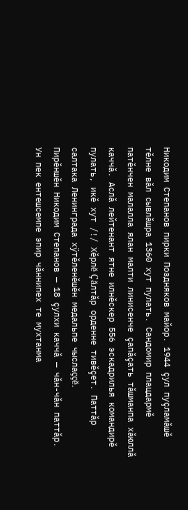Никодим Степанов пирки Поздняков майор. 1944 çул пуçламăшĕ тĕлне вăл сывлăшра 1360 хут пулать. Сандомир плацдармĕ патĕнчен малалла ялан малти линисенче çапăçать тăшманпа хăюллă каччă. Аслă лейтенант ятне илнĕскер 556 эскадрилья командирĕ пулать, икĕ хут /!/ Хĕрлĕ Çăлтăр орденне тивĕçет. Паттăр салтака Ленинграда хÿтĕленĕшĕн медальпе чыслаççĕ.
Пирĕншĕн Никодим Степанов — 18 çулхи каччă — чăн-чăн паттăр. Ун пек ентешсемпе эпир чăннипех те мухтанма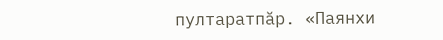пултаратпăр. «Паянхи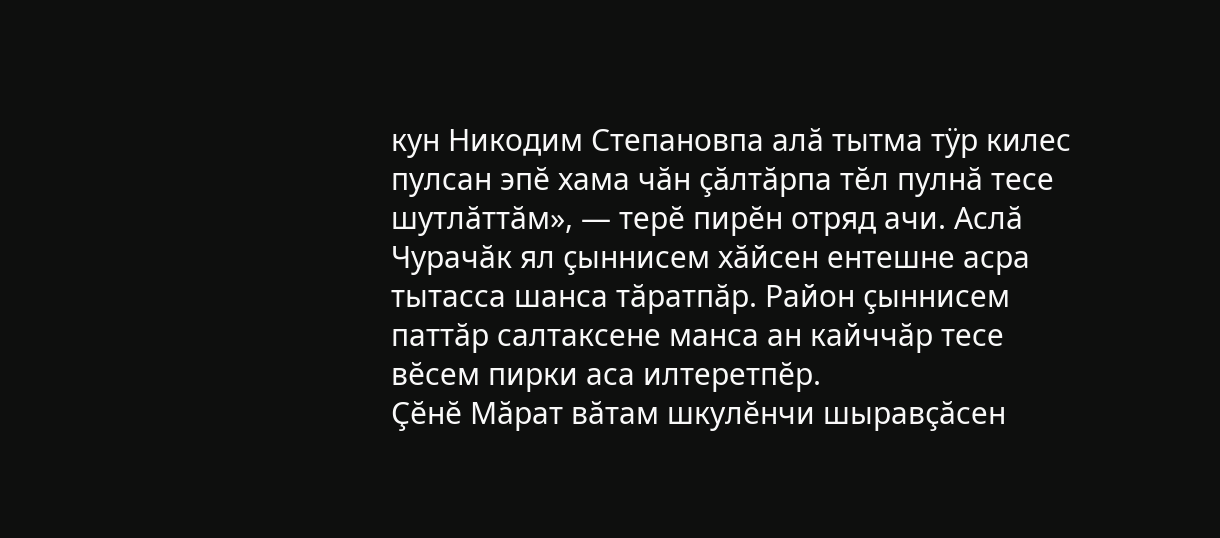кун Никодим Степановпа алă тытма тÿр килес пулсан эпĕ хама чăн çăлтăрпа тĕл пулнă тесе шутлăттăм», — терĕ пирĕн отряд ачи. Аслă Чурачăк ял çыннисем хăйсен ентешне асра тытасса шанса тăратпăр. Район çыннисем паттăр салтаксене манса ан кайччăр тесе вĕсем пирки аса илтеретпĕр.
Çĕнĕ Мăрат вăтам шкулĕнчи шыравçăсен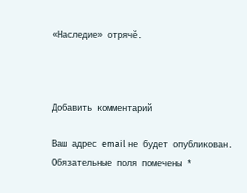«Наследие» отрячĕ.



Добавить комментарий

Ваш адрес email не будет опубликован. Обязательные поля помечены *